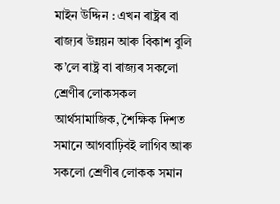মাইন উদ্দিন : এখন ৰাষ্ট্রৰ বা ৰাজ্যৰ উন্নয়ন আৰু বিকাশ বুলি ক’লে ৰাষ্ট্র বা ৰাজ্যৰ সকলো শ্রেণীৰ লোকসকল আর্থসামাজিক, শৈক্ষিক দিশত সমানে আগবাঢ়িবই লাগিব আৰু সকলো শ্রেণীৰ লোকক সমান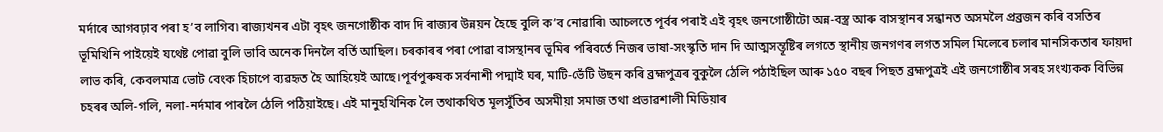মর্দাৰে আগবঢ়াব পৰা হ’ব লাগিব৷ ৰাজ্যখনৰ এটা বৃহৎ জনগোষ্ঠীক বাদ দি ৰাজ্যৰ উন্নয়ন হৈছে বুলি ক’ব নোৱাৰি৷ আচলতে পূৰ্বৰ পৰাই এই বৃহৎ জনগোষ্ঠীটো অন্ন-বস্ত্ৰ আৰু বাসস্থানৰ সন্ধানত অসমলৈ প্ৰব্ৰজন কৰি বসতিৰ ভূমিখিনি পাইয়েই যথেষ্ট পোৱা বুলি ভাবি অনেক দিনলৈ বৰ্তি আছিল। চৰকাৰৰ পৰা পোৱা বাসস্থানৰ ভূমিৰ পৰিবৰ্তে নিজৰ ভাষা-সংস্কৃতি দান দি আত্মসন্তূষ্টিৰ লগতে স্থানীয় জনগণৰ লগত সমিল মিলেৰে চলাৰ মানসিকতাৰ ফায়দা লাভ কৰি, কেবলমাত্ৰ ভোট বেংক হিচাপে ব্যৱহৃত হৈ আহিয়েই আছে।পূর্বপুৰুষক সর্বনাশী পদ্মাই ঘৰ, মাটি-ভেঁটি উছন কৰি ব্রহ্মপুত্রৰ বুকুলৈ ঠেলি পঠাইছিল আৰু ১৫০ বছৰ পিছত ব্রহ্মপুত্রই এই জনগোষ্ঠীৰ সৰহ সংখ্যকক বিভিন্ন চহৰৰ অলি-গলি, নলা-নর্দমাৰ পাৰলৈ ঠেলি পঠিয়াইছে। এই মানুহখিনিক লৈ তথাকথিত মূলসুঁতিৰ অসমীয়া সমাজ তথা প্ৰভাৱশালী মিডিয়াৰ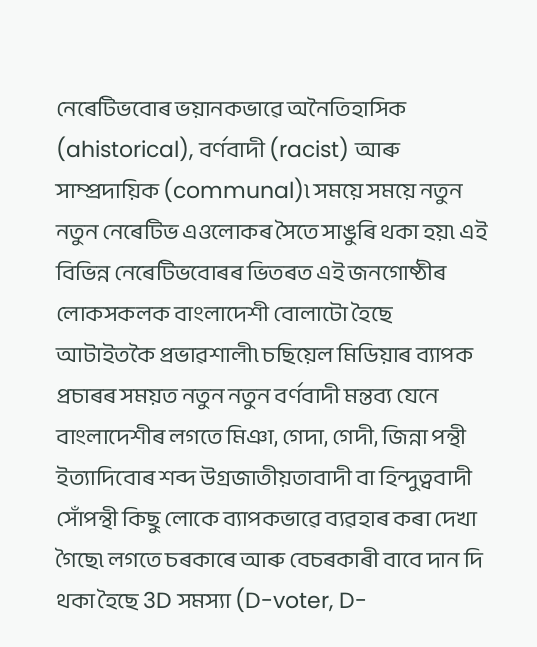নেৰেটিভবোৰ ভয়ানকভাৱে অনৈতিহাসিক (ahistorical), বৰ্ণবাদী (racist) আৰু সাম্প্ৰদায়িক (communal)৷ সময়ে সময়ে নতুন নতুন নেৰেটিভ এওলোকৰ সৈতে সাঙুৰি থকা হয়৷ এই বিভিন্ন নেৰেটিভবোৰৰ ভিতৰত এই জনগোষ্ঠীৰ লোকসকলক বাংলাদেশী বোলাটো হৈছে আটাইতকৈ প্ৰভাৱশালী৷ চছিয়েল মিডিয়াৰ ব্যাপক প্ৰচাৰৰ সময়ত নতুন নতুন বৰ্ণবাদী মন্তব্য যেনে বাংলাদেশীৰ লগতে মিঞা, গেদা, গেদী, জিন্না পন্থী ইত্যাদিবোৰ শব্দ উগ্ৰজাতীয়তাবাদী বা হিন্দুত্ববাদী সোঁপন্থী কিছু লোকে ব্যাপকভাৱে ব্যৱহাৰ কৰা দেখা গৈছে৷ লগতে চৰকাৰে আৰু বেচৰকাৰী বাবে দান দি থকা হৈছে 3D সমস্যা (D-voter, D-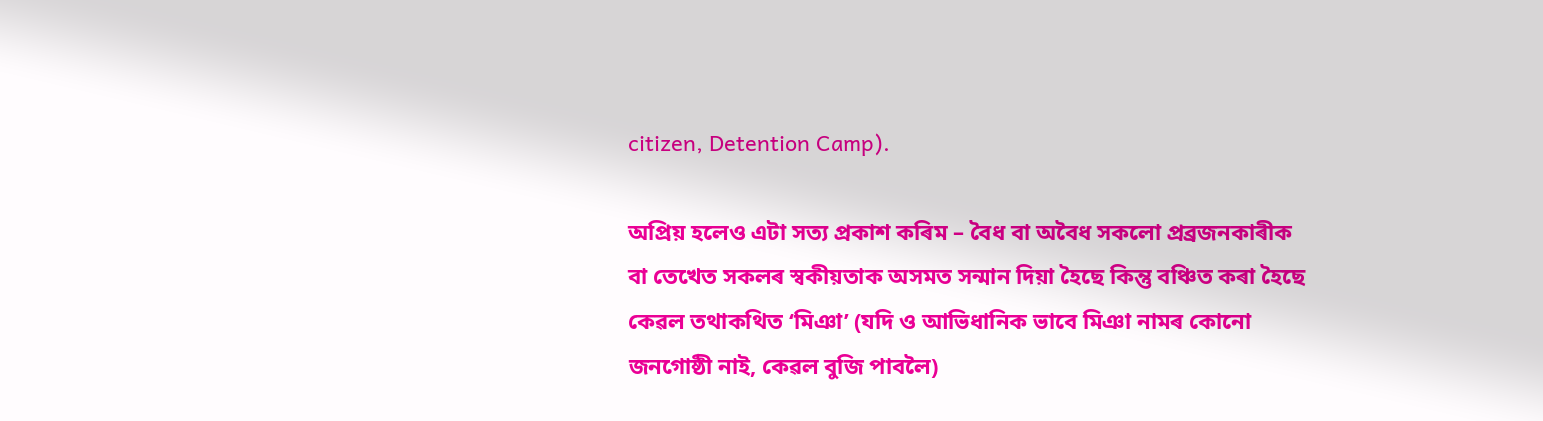citizen, Detention Camp).

অপ্রিয় হলেও এটা সত্য প্রকাশ কৰিম – বৈধ বা অবৈধ সকলো প্রব্রজনকাৰীক বা তেখেত সকলৰ স্বকীয়তাক অসমত সন্মান দিয়া হৈছে কিন্তু বঞ্চিত কৰা হৈছে কেৱল তথাকথিত ‘মিঞা’ (যদি ও আভিধানিক ভাবে মিঞা নামৰ কোনো জনগোষ্ঠী নাই, কেৱল বুজি পাবলৈ)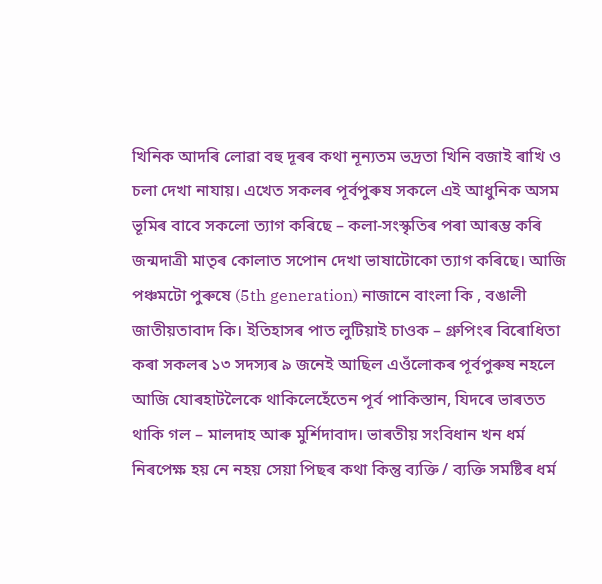খিনিক আদৰি লোৱা বহু দূৰৰ কথা নূন্যতম ভদ্ৰতা খিনি বজাই ৰাখি ও চলা দেখা নাযায়। এখেত সকলৰ পূর্বপুৰুষ সকলে এই আধুনিক অসম ভূমিৰ বাবে সকলো ত্যাগ কৰিছে – কলা-সংস্কৃতিৰ পৰা আৰম্ভ কৰি জন্মদাত্রী মাতৃৰ কোলাত সপোন দেখা ভাষাটোকো ত্যাগ কৰিছে। আজি পঞ্চমটো পুৰুষে (5th generation) নাজানে বাংলা কি , বঙালী জাতীয়তাবাদ কি। ইতিহাসৰ পাত লুটিয়াই চাওক – গ্রুপিংৰ বিৰোধিতা কৰা সকলৰ ১৩ সদস্যৰ ৯ জনেই আছিল এওঁলোকৰ পূর্বপুৰুষ নহলে আজি যোৰহাটলৈকে থাকিলেহেঁতেন পূর্ব পাকিস্তান, যিদৰে ভাৰতত থাকি গল – মালদাহ আৰু মুর্শিদাবাদ। ভাৰতীয় সংবিধান খন ধর্ম নিৰপেক্ষ হয় নে নহয় সেয়া পিছৰ কথা কিন্তু ব্যক্তি / ব্যক্তি সমষ্টিৰ ধর্ম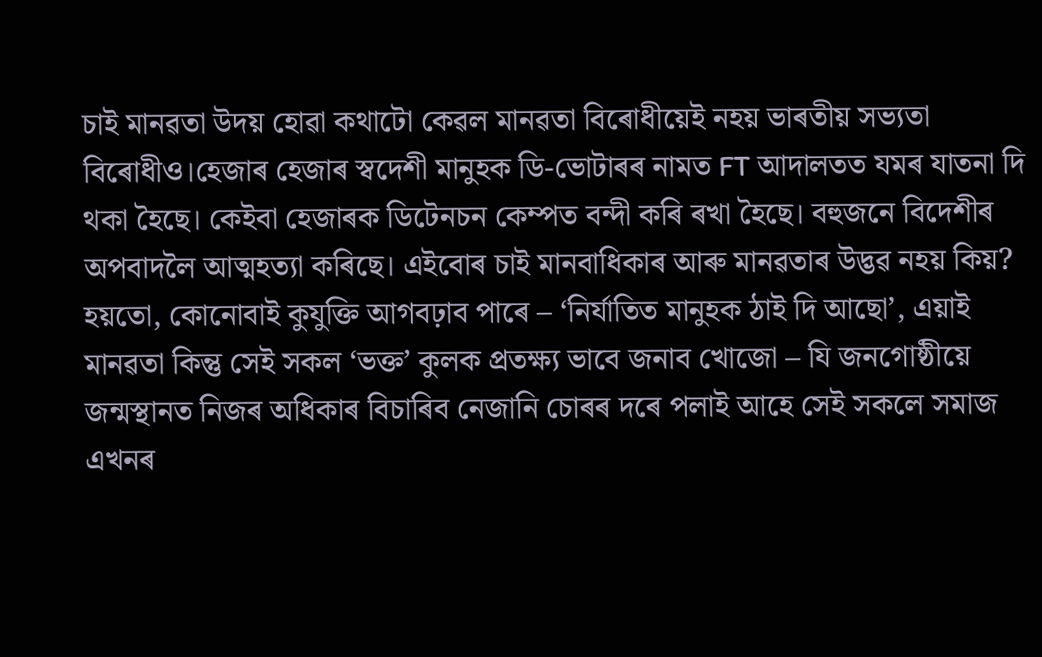চাই মানৱতা উদয় হোৱা কথাটো কেৱল মানৱতা বিৰোধীয়েই নহয় ভাৰতীয় সভ্যতা বিৰোধীও।হেজাৰ হেজাৰ স্বদেশী মানুহক ডি-ভোটাৰৰ নামত FT আদালতত যমৰ যাতনা দি থকা হৈছে। কেইবা হেজাৰক ডিটেনচন কেম্পত বন্দী কৰি ৰখা হৈছে। বহুজনে বিদেশীৰ অপবাদলৈ আত্মহত্যা কৰিছে। এইবোৰ চাই মানবাধিকাৰ আৰু মানৱতাৰ উদ্ভৱ নহয় কিয়? হয়তো, কোনোবাই কুযুক্তি আগবঢ়াব পাৰে – ‘নির্যাতিত মানুহক ঠাই দি আছো’, এয়াই মানৱতা কিন্তু সেই সকল ‘ভক্ত’ কুলক প্রতক্ষ্য ভাবে জনাব খোজো – যি জনগোষ্ঠীয়ে জন্মস্থানত নিজৰ অধিকাৰ বিচাৰিব নেজানি চোৰৰ দৰে পলাই আহে সেই সকলে সমাজ এখনৰ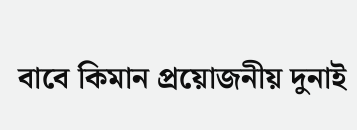বাবে কিমান প্রয়োজনীয় দুনাই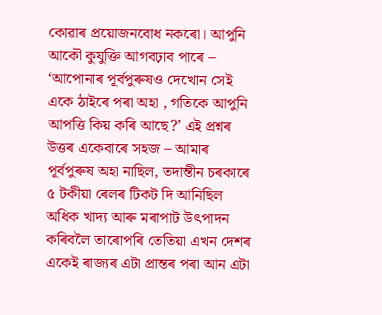কোৱাৰ প্রয়োজনবোধ নকৰো। আপুনি আকৌ কুযুক্তি আগবঢ়াব পাৰে – ‘আপোনাৰ পূর্বপুৰুষও দেখোন সেই একে ঠাইৰে পৰা অহা , গতিকে আপুনি আপত্তি কিয় কৰি আছে?’ এই প্রশ্নৰ উত্তৰ একেবাৰে সহজ – আমাৰ পূর্বপুৰুষ অহা নাছিল, তদান্তীন চৰকাৰে ৫ টকীয়া ৰেলৰ টিকট দি আনিছিল অধিক খাদ্য আৰু মৰাপাট উৎপাদন কৰিবলৈ তাৰোপৰি তেতিয়া এখন দেশৰ একেই ৰাজ্যৰ এটা প্ৰান্তৰ পৰা আন এটা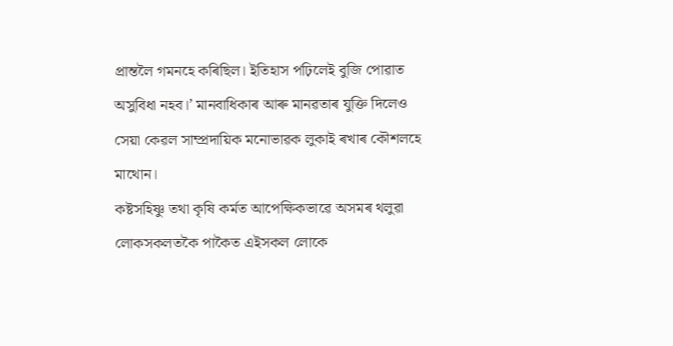প্ৰান্তলৈ গমনহে কৰিছিল। ইতিহাস পঢ়িলেই বুজি পোৱাত অসুবিধা নহব।’ মানবাধিকাৰ আৰু মানৱতাৰ যুক্তি দিলেও সেয়া কেৱল সাম্প্রদায়িক মনোভাৱক লুকাই ৰখাৰ কৌশলহে মাথোন।
কষ্টসহিষ্ণু তথা কৃষি কৰ্মত আপেক্ষিকভাৱে অসমৰ থলুৱা লোকসকলতকৈ পাকৈত এইসকল লোকে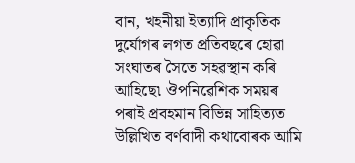বান, খহনীয়া ইত্যাদি প্ৰাকৃতিক দুৰ্যোগৰ লগত প্ৰতিবছৰে হোৱা সংঘাতৰ সৈতে সহৱস্থান কৰি আহিছে৷ ঔপনিৱেশিক সময়ৰ পৰাই প্ৰবহমান বিভিন্ন সাহিত্যত উল্লিখিত বৰ্ণবাদী কথাবোৰক আমি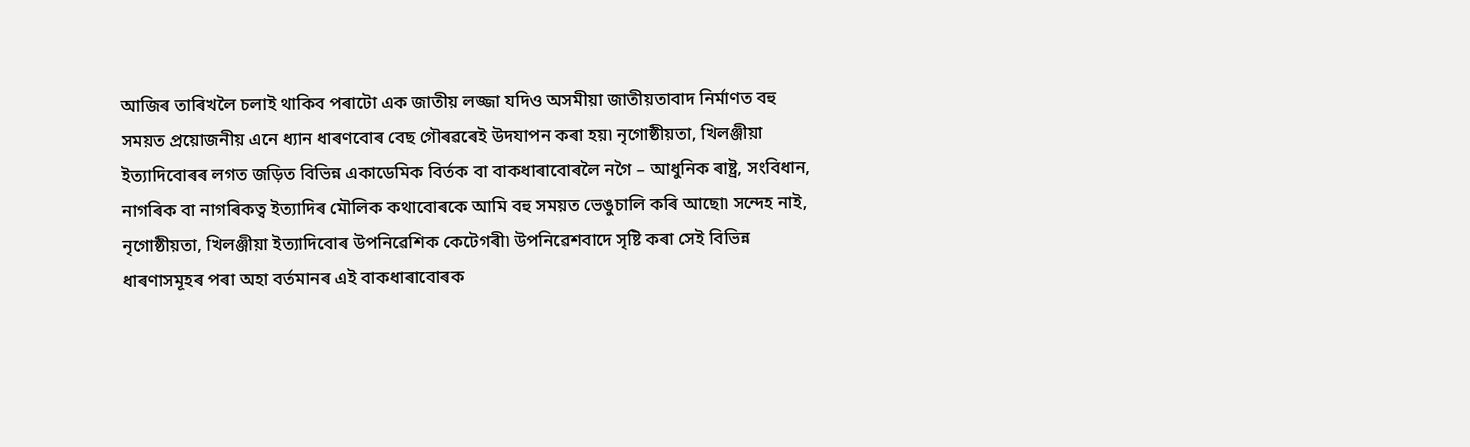আজিৰ তাৰিখলৈ চলাই থাকিব পৰাটো এক জাতীয় লজ্জা যদিও অসমীয়া জাতীয়তাবাদ নিৰ্মাণত বহু সময়ত প্ৰয়োজনীয় এনে ধ্যান ধাৰণবোৰ বেছ গৌৰৱৰেই উদযাপন কৰা হয়৷ নৃগোষ্ঠীয়তা, খিলঞ্জীয়া ইত্যাদিবোৰৰ লগত জড়িত বিভিন্ন একাডেমিক বিৰ্তক বা বাকধাৰাবোৰলৈ নগৈ – আধুনিক ৰাষ্ট্ৰ, সংবিধান, নাগৰিক বা নাগৰিকত্ব ইত্যাদিৰ মৌলিক কথাবোৰকে আমি বহু সময়ত ভেঙুচালি কৰি আছো৷ সন্দেহ নাই, নৃগোষ্ঠীয়তা, খিলঞ্জীয়া ইত্যাদিবোৰ উপনিৱেশিক কেটেগৰী৷ উপনিৱেশবাদে সৃষ্টি কৰা সেই বিভিন্ন ধাৰণাসমূহৰ পৰা অহা বৰ্তমানৰ এই বাকধাৰাবোৰক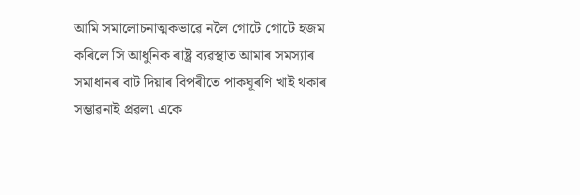আমি সমালোচনাত্মকভাৱে নলৈ গোটে গোটে হজম কৰিলে সি আধুনিক ৰাষ্ট্ৰ ব্যৱস্থাত আমাৰ সমস্যাৰ সমাধানৰ বাট দিয়াৰ বিপৰীতে পাকঘূৰণি খাই থকাৰ সম্ভাৱনাই প্ৰৱল৷ একে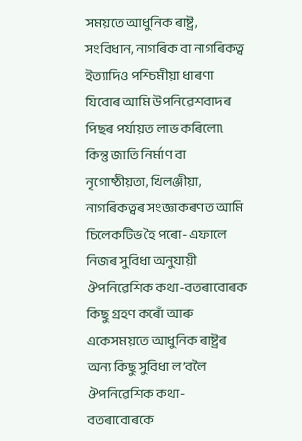সময়তে আধুনিক ৰাষ্ট্ৰ, সংবিধান, নাগৰিক বা নাগৰিকত্ব ইত্যাদিও পশ্চিমীয়া ধাৰণা যিবোৰ আমি উপনিৱেশবাদৰ পিছৰ পৰ্যায়ত লাভ কৰিলো৷ কিন্তু জাতি নিৰ্মাণ বা নৃগোষ্ঠীয়তা, খিলঞ্জীয়া, নাগৰিকত্বৰ সংজ্ঞাকৰণত আমি চিলেকটিভ হৈ পৰো- এফালে নিজৰ সুবিধা অনুযায়ী ঔপনিৱেশিক কথা-বতৰাবোৰক কিছু গ্ৰহণ কৰোঁ আৰু একেসময়তে আধুনিক ৰাষ্ট্ৰৰ অন্য কিছু সুবিধা ল’বলৈ ঔপনিৱেশিক কথা-বতৰাবোৰকে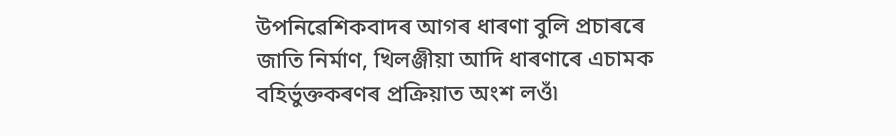উপনিৱেশিকবাদৰ আগৰ ধাৰণা বুলি প্ৰচাৰৰে জাতি নিৰ্মাণ, খিলঞ্জীয়া আদি ধাৰণাৰে এচামক বহিৰ্ভুক্তকৰণৰ প্ৰক্ৰিয়াত অংশ লওঁ৷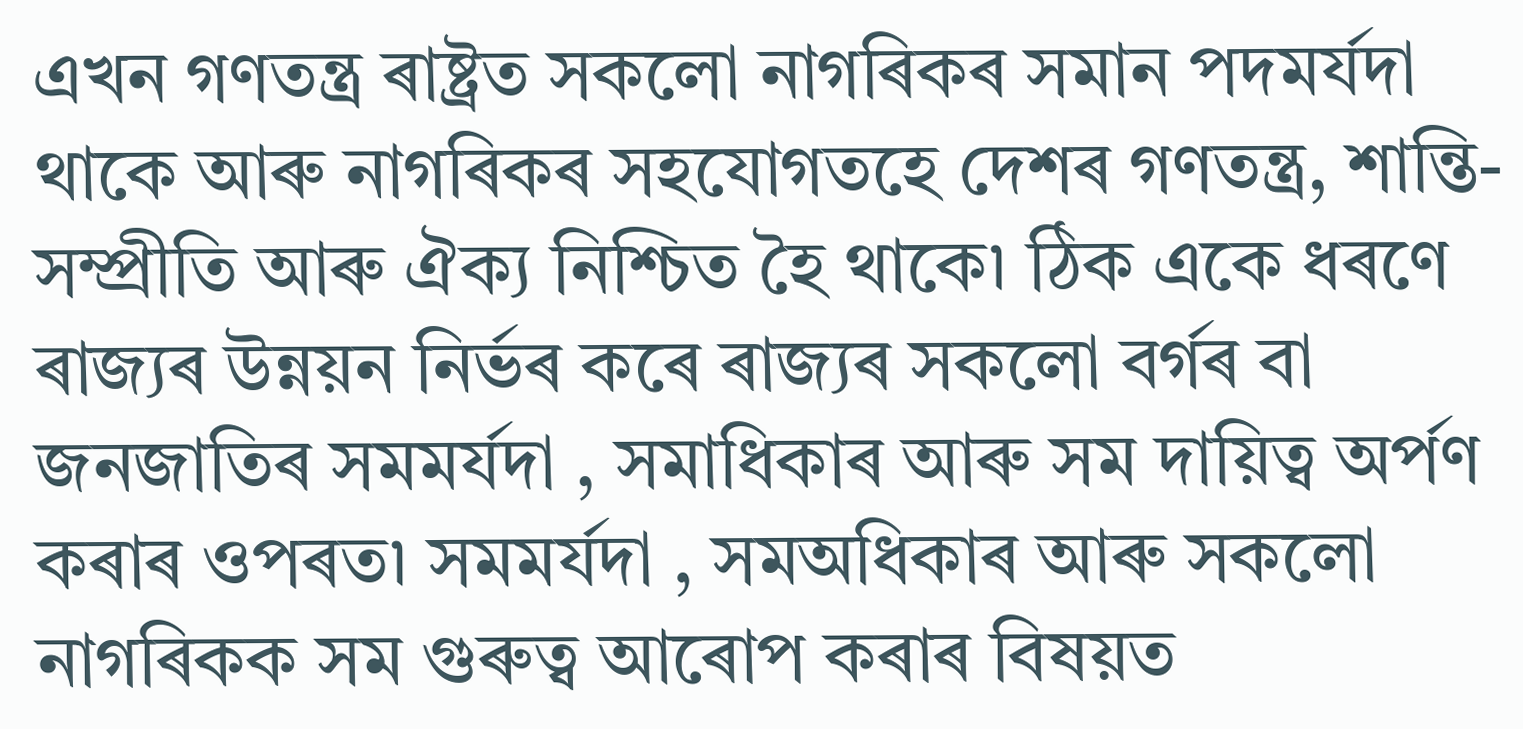এখন গণতন্ত্র ৰাষ্ট্রত সকলো নাগৰিকৰ সমান পদমর্যদা থাকে আৰু নাগৰিকৰ সহযোগতহে দেশৰ গণতন্ত্র, শান্তি-সম্প্রীতি আৰু ঐক্য নিশ্চিত হৈ থাকে৷ ঠিক একে ধৰণে ৰাজ্যৰ উন্নয়ন নির্ভৰ কৰে ৰাজ্যৰ সকলো বর্গৰ বা জনজাতিৰ সমমর্যদা , সমাধিকাৰ আৰু সম দায়িত্ব অর্পণ কৰাৰ ওপৰত৷ সমমর্যদা , সমঅধিকাৰ আৰু সকলো নাগৰিকক সম গুৰুত্ব আৰোপ কৰাৰ বিষয়ত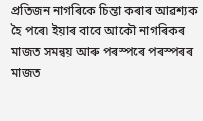প্রতিজন নাগৰিকে চিন্তা কৰাৰ আৱশ্যক হৈ পৰে৷ ইয়াৰ বাবে আকৌ নাগৰিকৰ মাজত সমন্বয় আৰু পৰস্পৰে পৰস্পৰৰ মাজত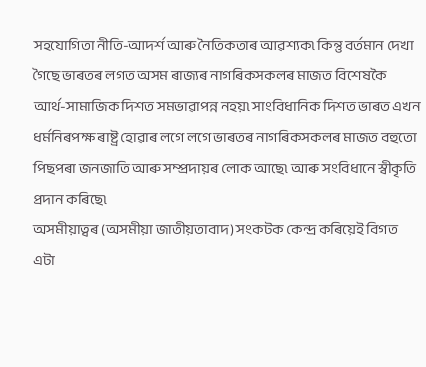সহযোগিতা নীতি-আদর্শ আৰু নৈতিকতাৰ আৱশ্যক৷ কিন্তু বর্তমান দেখা গৈছে ভাৰতৰ লগত অসম ৰাজ্যৰ নাগৰিকসকলৰ মাজত বিশেষকৈ আর্থ-সামাজিক দিশত সমভাৱাপন্ন নহয়৷ সাংবিধানিক দিশত ভাৰত এখন ধর্মনিৰপক্ষ ৰাষ্ট্র হোৱাৰ লগে লগে ভাৰতৰ নাগৰিকসকলৰ মাজত বহুতো পিছপৰা জনজাতি আৰু সম্প্রদায়ৰ লোক আছে৷ আৰু সংবিধানে স্বীকৃতি প্রদান কৰিছে৷
অসমীয়াত্বৰ (অসমীয়া জাতীয়তাবাদ) সংকটক কেন্দ্ৰ কৰিয়েই বিগত এটা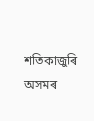শতিকাজুৰি অসমৰ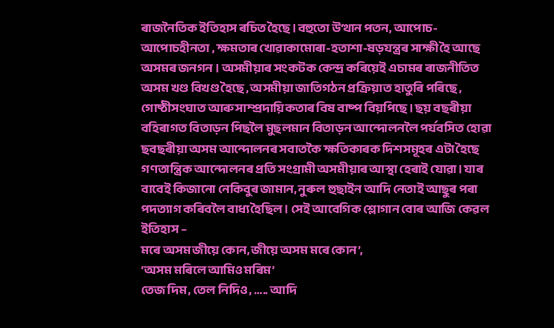ৰাজনৈতিক ইতিহাস ৰচিত হৈছে ।বহুতো উত্থান পতন, আপোচ-আপোচহীনতা , ক্ষমতাৰ খোৱাকামোৰা-হতাশা-ষড়যন্ত্ৰৰ সাক্ষী হৈ আছে অসমৰ জনগন । অসমীয়াৰ সংকটক কেন্দ্ৰ কৰিয়েই এচামৰ ৰাজনীতিত অসম খণ্ড বিখণ্ড হৈছে , অসমীয়া জাতিগঠন প্ৰক্ৰিয়াত হাতুৰি পৰিছে , গোষ্ঠীসংঘাত আৰু সাম্প্ৰদায়িকতাৰ বিষ বাষ্প বিয়পিছে । ছয় বছৰীয়া বহিৰাগত বিতাড়ন পিছলৈ মুছলমান বিতাড়ন আন্দোলনলৈ পৰ্যবসিত হোৱা ছবছৰীয়া অসম আন্দোলনৰ সবাতকৈ ক্ষতিকাৰক দিশসমূহৰ এটা হৈছে গণতান্ত্ৰিক আন্দোলনৰ প্ৰতি সংগ্ৰামী অসমীয়াৰ আস্থা হেৰাই যোৱা। যাৰ বাবেই কিজানো নেকিবুৰ জামান, নুৰুল হুছাইন আদি নেতাই আছুৰ পৰা পদত্যাগ কৰিবলৈ বাধ্য হৈছিল। সেই আবেগিক শ্লোগান বোৰ আজি কেৱল ইতিহাস –
মৰে অসম জীয়ে কোন, জীয়ে অসম মৰে কোন’,
‘অসম মৰিলে আমিও মৰিম’
তেজ দিম , তেল নিদিও , ….. আদি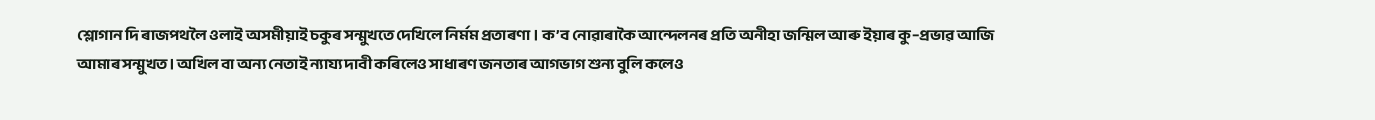শ্লোগান দি ৰাজপথলৈ ওলাই অসমীয়াই চকুৰ সন্মুখতে দেখিলে নিৰ্মম প্ৰতাৰণা। ক’ব নোৱাৰাকৈ আন্দেলনৰ প্ৰতি অনীহা জন্মিল আৰু ইয়াৰ কু−প্ৰভাৱ আজি আমাৰ সন্মুখত। অখিল বা অন্য নেতাই ন্যায্য দাবী কৰিলেও সাধাৰণ জনতাৰ আগভাগ শুন্য বুলি কলেও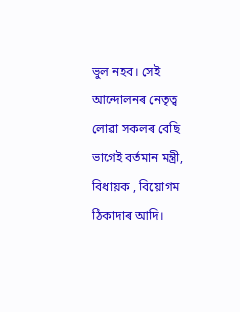ভুল নহব। সেই আন্দোলনৰ নেতৃত্ব লোৱা সকলৰ বেছি ভাগেই বর্তমান মন্ত্রী, বিধায়ক , বিয়োগম ঠিকাদাৰ আদি।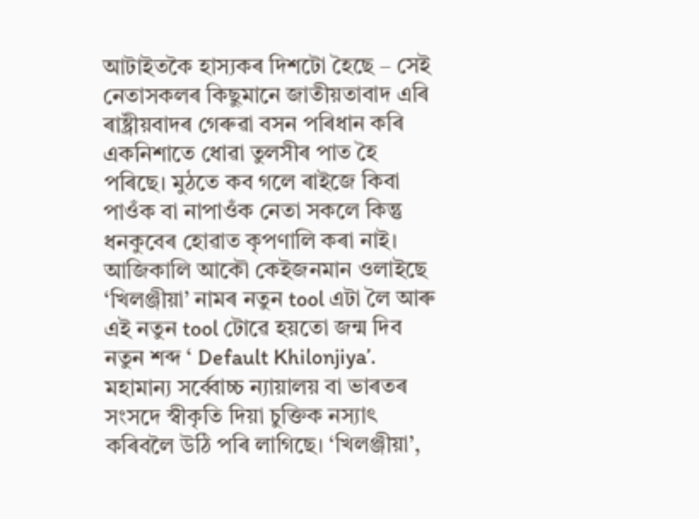আটাইতকৈ হাস্যকৰ দিশটো হৈছে – সেই নেতাসকলৰ কিছুমানে জাতীয়তাবাদ এৰি ৰাষ্ট্রীয়বাদৰ গেৰুৱা বসন পৰিধান কৰি একনিশাতে ধোৱা তুলসীৰ পাত হৈ পৰিছে। মুঠতে কব গলে ৰাইজে কিবা পাওঁক বা নাপাওঁক নেতা সকলে কিন্তু ধনকুবেৰ হোৱাত কৃপণালি কৰা নাই। আজিকালি আকৌ কেইজনমান ওলাইছে ‘খিলঞ্জীয়া’ নামৰ নতুন tool এটা লৈ আৰু এই নতুন tool টোৱে হয়তো জন্ম দিব নতুন শব্দ ‘ Default Khilonjiya’. মহামান্য সর্ব্বোচ্চ ন্যায়ালয় বা ভাৰতৰ সংসদে স্বীকৃতি দিয়া চুক্তিক নস্যাৎ কৰিবলৈ উঠি পৰি লাগিছে। ‘খিলঞ্জীয়া’,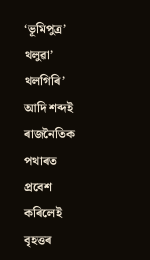‘ভূমিপুত্র’ থলুৱা’ থলগিৰি’ আদি শব্দই ৰাজনৈতিক পথাৰত প্রবেশ কৰিলেই বৃহত্তৰ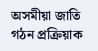অসমীয়া জাতি গঠন প্রক্রিয়াক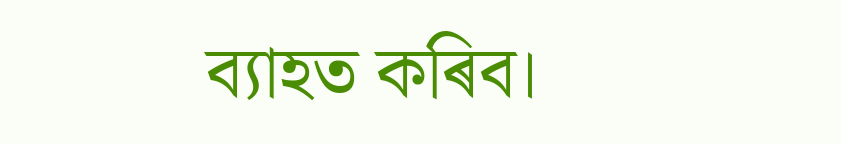ব্যাহত কৰিব।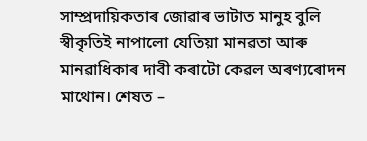সাম্প্রদায়িকতাৰ জোৱাৰ ভাটাত মানুহ বুলি স্বীকৃতিই নাপালো যেতিয়া মানৱতা আৰু মানৱাধিকাৰ দাবী কৰাটো কেৱল অৰণ্যৰোদন মাথোন। শেষত –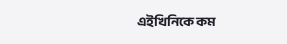এইখিনিকে কম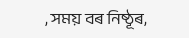, সময় বৰ নিষ্ঠূৰ,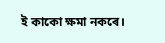ই কাকো ক্ষমা নকৰে।